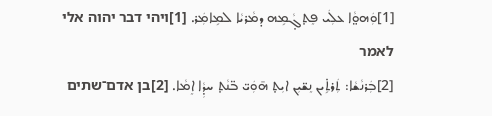[1]ܘܲܗܘ̤ܵܐ ܥܠܲܝ ܦܸܬ̣ܓ̣ܵܡܹܗ ܕܡܵܪܝܵܐ ܠܡܹܐܡܲܪ. [1]ויהי דבר יהוה אלי לאמר
[2]ܒܲܪܢܵܫܵܐ: ܬܲܪܬܹ̇ܝܢ ܢܸܫ̈ܝܼܢ ܐܝܼܬ̣ ܗ̄ܘܲܝ̈ ܒ̈ܢܵܬ̣ ܚܕܼܵܐ ܐܸܡܵܐ. [2]בן אדם־שתים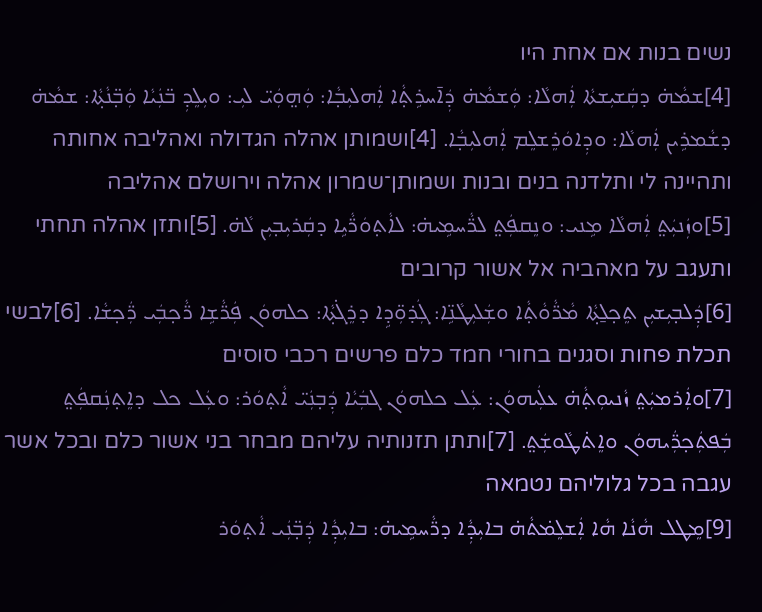נשים בנות אם אחת היו
[4]ܫܡܵܗ̇ ܕܩܲܫܝܼܫܬܵܐ ܐܲܗܠܵܐ: ܘܲܫܡܵܗ̇ ܕܲܐ̄ܚܪܹܬ̣ܵܐ ܐܲܗܠܝܼܒ̣ܵܐ: ܘܲܗ̤ܘܲܝ̈ ܠܝܼ: ܘܝܼܠܸܕܼ ܒ̈ܢܲܝܵܐ ܘܲܒ̣̈ܢܵܬ̣ܵܐ: ܫܡܵܗ̇ ܕܫܵܡܪܹܝܢ ܐܲܗܠܵܐ: ܘܕܼܐܘܿܪܸܫܠܸܡ ܐܲܗܠܝܼܒ̣ܵܐ. [4]ושמותן אהלה הגדולה ואהליבה אחותה ותהיינה לי ותלדנה בנים ובנות ושמותן־שמרון אהלה וירושלם אהליבה
[5]ܘܙܲܢܝܲܬ̤ ܐܲܗܠܵܐ ܡܹܢܝ: ܘܢܸܩܦܲܬ̤ ܠܪ̈ܵܚܡܹܝܗ̇: ܠܐܵܬ̣ܘܿܪ̈ܵܝܹܐ ܕܩܲܪܝܼܒ̣ܝܼܢ ܠܵܗ̇. [5]ותזן אהלה תחתי ותעגב על מאהביה אל אשור קרובים
[6]ܕܲܠܒ̣ܝܼܫܝܼܢ ܬܸܟ̣ܠ̱ܬ̣ܵܐ ܡܵܪ̈ܵܘܵܬ̣ܵܐ ܘܫܲܠܝܼܛܵܢܹ̈ܐ: ܓܲܕ̇ܘܼ̈ܕܹܐ ܕܪܸܓ̇ܬ̣ܵܐ: ܟܠܗܘܿܢ ܦܲܪ̈ܵܫܹܐ ܪ̈ܵܟ̣ܒܲܝ ܪ̈ܲܟ̣ܫܵܐ. [6]לבשי תכלת פחות וסגנים בחורי חמד כלם פרשים רכבי סוסים
[7]ܘܐܲܪܡܝܲܬ̤ ܙܵܢܝܘܼܬ̣ܵܗ̇ ܥܠܲܝܗܘܿܢ: ܥܲܠ ܟܠܗܘܿܢ ܓܒܲܝܵܐ ܕܲܒ̣ܢܲܝ̈ ܐܵܬ̣ܘܿܪ: ܘܥܲܠ ܟܠ ܕܐܸܬ̣ܢܲܩܦܲܬ̤ ܒܲܦܬܲܟ̣ܪ̈ܲܝܗܘܿܢ ܘܐܸܬ̇ܛܵܘܫܲܬ̤. [7]ותתן תזנותיה עליהם מבחר בני אשור כלם ובכל אשר עגבה בכל גלוליהם נטמאה
[9]ܡܸܛܠ ܗܵܢܵܐ ܗܵܐ ܐܲܫܠܸܡ̇ܬܵܗ̇ ܒܐܝܼܕܼܵܐ ܕܪ̈ܵܚܡܹܝܗ̇: ܒܐܝܼܕܼܵܐ ܕܲܒ̣̈ܢܲܝ ܐܵܬ̣ܘܿܪ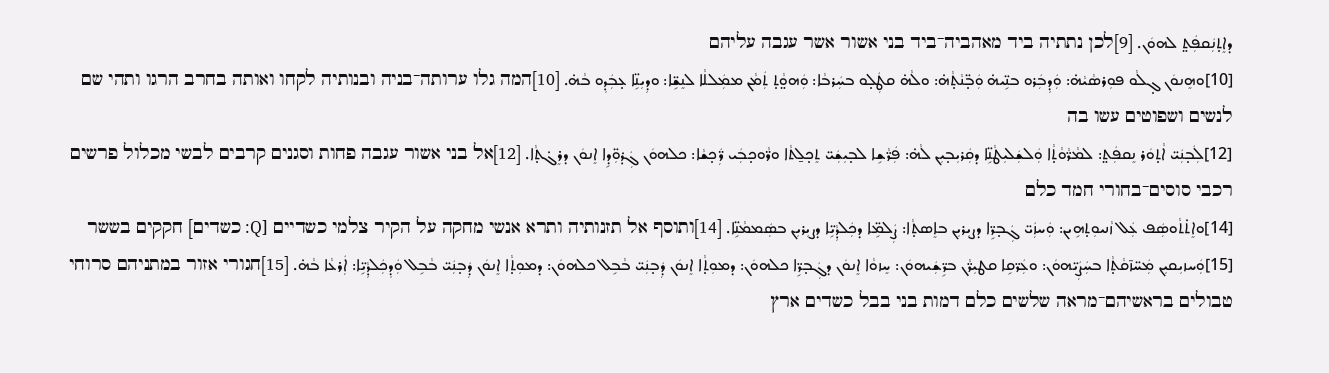ܕܐܸܬ̣ܢܲܩܦܲܬ̤ ܠܗܘܿܢ. [9]לכן נתתיה ביד מאהביה־ביד בני אשור אשר עגבה עליהם
[10]ܘܗܸܢܘܿܢ ܓ̣ܠܵܘ ܦܘܼܪܣܵܝܵܗ̇: ܘܲܕܼܒܲܪܘ ܒܢܹ̈ܝܗ̇ ܘܲܒ̣̈ܢܵܬ̣ܵܗ̇: ܘܠܵܗ̇ ܩܛܲܠ̣ܘ ܒܚܲܪܒܵܐ: ܘܲܗܘ̤ܵܬ̣ ܬܲܡܵܢ ܡܡܲܠܠܵܐ ܠܢܸܫܹ̈ܐ: ܘܕܼܝܼܢܹ̈ܐ ܥ̣ܒܲܕܼܘ ܒܵܗ̇. [10]המה גלו ערותה־בניה ובנותיה לקחו ואותה בחרב הרגו ותהי שם לנשים ושפוטים עשו בה
[12]ܠܲܒ̣ܢܲܝ̈ ܐܵܬ̣ܘܿܪ ܢܸܩܦܲܬ̤: ܠܡܵܪ̈ܵܘܵܬ̣ܵܐ ܘܲܠܫܲܠܝܼܛܵܢܹ̈ܐ ܕܩܲܪܝܼܒ̣ܝܼܢ ܠܵܗ̇: ܦܲܪ̈ܵܫܹܐ ܠܒ̣ܝܼܫܲܝ̈ ܬܸܟ̣ܠ̱ܬܵܐ ܘܪ̈ܵܘܟ̣ܒܲܝ ܪ̈ܲܟ̣ܫܵܐ: ܟܠܗܘܿܢ ܓܲܕ̇ܘܼ̈ܕܹܐ ܐܸܢܘܿܢ ܕܪܸܓ̇ܬ̣ܵܐ. [12]אל בני אשור עגבה פחות וסגנים קרבים לבשי מכלול פרשים רכבי סוסים־בחורי חמד כלם
[14]ܘܐܸܬ̇ܬܵܘܣܲܦ ܥܲܠ ܙܵܢܝܘܼܬ̣ܗܹܝܢ: ܘܲܚܙܲܝ̈ ܓܲܒ̣ܪܹ̈ܐ ܕܨܝܼܪܝܼܢ ܒܐܸܣܬ̣ܵܐ: ܨܲܠܡܹ̈ܐ ܕܟܲܠܕܼܵܝܹ̈ܐ ܕܨܝܼܪܝܼܢ ܒܣܲܡܡܵܢܹ̈ܐ. [14]ותוסף אל תזנותיה ותרא אנשי מחקה על הקיר צלמי כשדיים [Q: כשדים] חקקים בששר
[15]ܘܲܚܙܝܼܩܝܼܢ ܡܲܚ̈ܙ̄ܩܵܬ̣ܵܐ ܒܚܲܨܲܝ̈ܗܘܿܢ: ܘܥܲܪ̈ܩܹܐ ܩܛܝܼܪ̈ܵܢ ܒܪܹ̈ܫܲܝܗܘܿܢ: ܚܸܙܘܵܐ ܐܸܢܘܿܢ ܕܓܲܒ̣ܪܹ̈ܐ ܟܠܗܘܿܢ: ܕܡܘܼܬ̣ܵܐ ܐܸܢܘܿܢ ܕܲܒ̣ܢܲܝ̈ ܒܵܒܹܠ ܟܠܗܘܿܢ: ܕܡܘܼܬ̣ܵܐ ܐܸܢܘܿܢ ܕܲܒ̣ܢܲܝ̈ ܒܵܒܹܠ ܘܲܕܼܟܲܠܕܼܵܝܹ̈ܐ: ܐܲܪܥܵܐ ܒܵܗ̇. [15]חגורי אזור במתניהם סרוחי טבולים בראשיהם־מראה שלשים כלם דמות בני בבל כשדים ארץ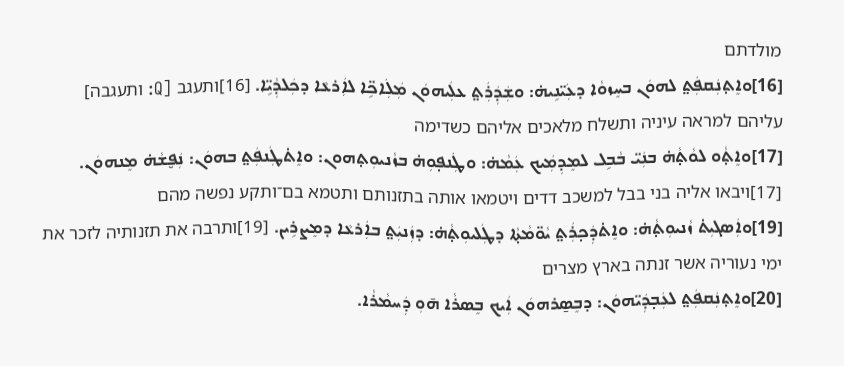מולדתם
[16]ܘܐܸܬ̣ܢܲܩܦܲܬ̤ ܠܗܘܿܢ ܒܚܸܙܘܵܐ ܕܥܲܝ̈ܢܹܝܗ̇: ܘܫܲܕܲܪܲܬ̤ ܥܠܲܝܗܘܿܢ ܡܲܠܲܐܟܹ̈ܐ ܠܐܲܪܥܵܐ ܕܟܲܠܕܼܵܝܹ̈ܐ. [16]ותעגב [Q: ותעגבה] עליהם למראה עיניה ותשלח מלאכים אליהם כשדימה
[17]ܘܐܸܬ̣ܵܘ ܠܘܵܬ̣ܵܗ̇ ܒܢܲܝ̈ ܒܵܒܹܠ ܠܡܸܕܼܡܲܝܟ ܥܲܡܵܗ̇: ܘܛܲܢܦ̣ܘܼܗ̇ ܒܙܵܢܝܘܼܬ̣ܗܘܢ: ܘܐܸܬ̇ܛܲܢܦܲܬ̤ ܒܗܘܿܢ: ܢܲܦ̮ܫܵܗ̇ ܡܸܢܗܘܿܢ. [17]ויבאו אליה בני בבל למשכב דדים ויטמאו אותה בתזנותם ותטמא בם־ותקע נפשה מהם
[19]ܘܐܲܣܓܝܼܬ̇ ܙܵܢܝܘܼܬ̣ܵܗ̇: ܘܐܸܬ̇ܕܲܟ̣ܪܲܬ̤ ܝܵܘ̈ܡܵܬ̣ܵܐ ܕܛܲܠܝܘܼܬ̣ܵܗ̇: ܕܙܲܢܝܲܬ̤ ܒܐܲܪܥܵܐ ܕܡܸܨܪܹܝܢ. [19]ותרבה את תזנותיה לזכר את ימי נעוריה אשר זנתה בארץ מצרים
[20]ܘܐܸܬ̣ܢܲܩܦܲܬ̤ ܠܥܲܒ̣ܕܲܝ̈ܗܘܿܢ: ܕܒܸܣ̱ܪܗܘܿܢ ܐܲܝܟ ܒܸܣܪܵܐ ܗ̄ܘܼ ܕܲܚܡܵܪܵܐ.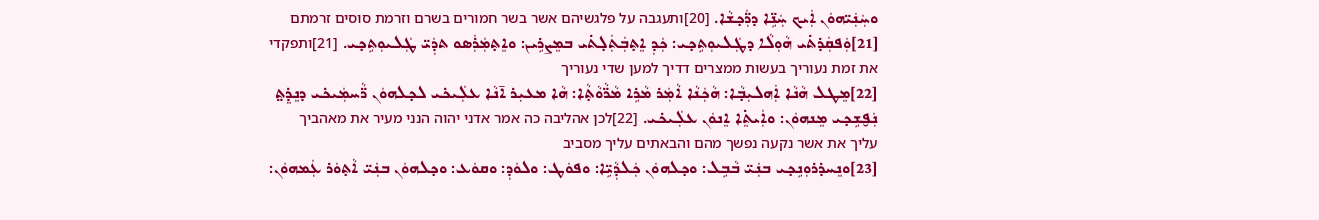ܘܚܲܢܲܝ̈ܗܘܿܢ ܐܲܝܟ ܚܲܢܹ̈ܐ ܕܪ̈ܲܟ̣ܫܵܐ. [20]ותעגבה על פלגשיהם אשר בשר חמורים בשרם וזרמת סוסים זרמתם
[21]ܘܲܦܩܲܕ̇ܬ̇ܝ ܗܵܘܼܠܵܐ ܕܛܲܠܝܘܼܬܹܟ̣ܝ: ܟܲܕܼ ܐܸܬ̣ܒܲܬܲܠ̣ܬ̇ܝ ܒܡܸܨܪܹܝܢ: ܘܐܸܬ̣ܡܲܪܲܣܘ ܬܕܲܝ̈ ܛܲܠܝܘܼܬܹܟ̣ܝ. [21]ותפקדי את זמת נעוריך בעשות ממצרים דדיך למען שדי נעוריך
[22]ܡܸܛܠ ܗܵܢܵܐ ܐܲܗܠܝܼܒ̣ܵܐ: ܗܵܟܲܢܵܐ ܐܵܡܲܪ ܡܵܪܹܐ ܡܵܪ̈ܵܘܵܬ̣ܵܐ: ܗܵܐ ܡܥܝܼܪ ܐ̄ܢܵܐ ܥܠܲܝܟ̇ܝ ܠܟ̣ܠܗܘܿܢ ܪ̈ܵܚܡܲܝܟ̇ܝ ܕܢܸܕܸ̇ܬ̤ ܢܲܦ̮ܫܹܟ̣ܝ ܡܸܢܗܘܿܢ: ܘܐܲܝܬܸ̇ܐ ܐܸܢܘܿܢ ܥܠܲܝܟ̇ܝ. [22]לכן אהליבה כה אמר אדני יהוה הנני מעיר את מאהביך עליך את אשר נקעה נפשך מהם והבאתים עליך מסביב
[23]ܘܢܸܚܕ̇ܪܘܼܢܹܟ̣ܝ ܒܢܲܝ̈ ܒܵܒܹܠ: ܘܟ̣ܠܗܘܿܢ ܟܲܠܕܼܵܝܹ̈ܐ: ܘܦܘܿܛ: ܘܠܘܿܕܼ: ܘܩܘܿܥ: ܘܟ̣ܠܗܘܿܢ ܒܢܲܝ̈ ܐܵܬ̣ܘܿܪ ܥܲܡܗܘܿܢ: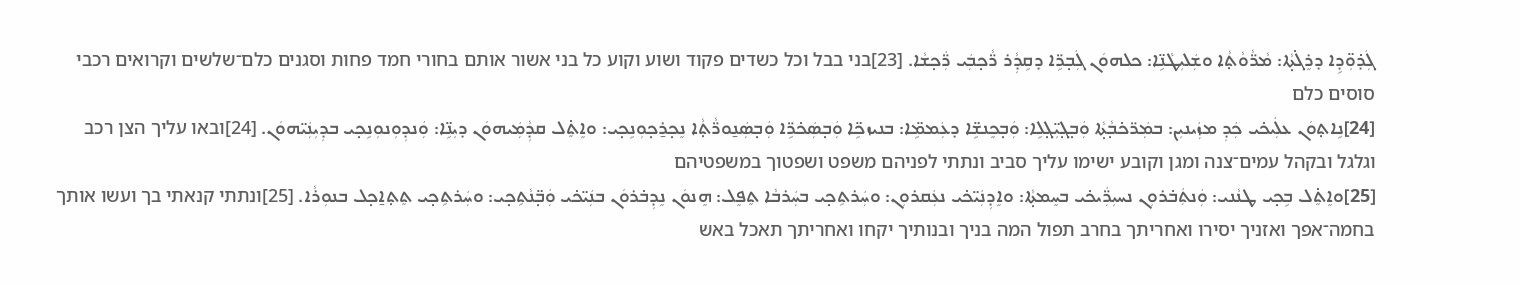ܓܲܕ̇ܘܼ̈ܕܹܐ ܕܪܸܓ̇ܬ̣ܵܐ: ܡܵܪ̈ܵܘܵܬ̣ܵܐ ܘܫܲܠܝܼܛܵܢܹ̈ܐ: ܟܠܗܘܿܢ ܓܲܒ̣ܪܹ̈ܐ ܕܩܹܕܼܵܪ ܪ̈ܵܟ̣ܒܲܝ ܪ̈ܲܟ̣ܫܵܐ. [23]בני בבל וכל כשדים פקוד ושוע וקוע כל בני אשור אותם בחורי חמד פחות וסגנים כלם־שלשים וקרואים רכבי סוסים כלם
[24]ܢܹܐܬ̣ܘܿܢ ܥܠܲܝܟ̇ܝ ܟܲܕܼ ܡܙܲܝܢܝܼܢ: ܒܡܲܪ̈ܟ̇ܒ̣ܵܬ̣ܵܐ ܘܲܒ̣ܓ̣ܝܼ̈ܓ̣ܠܹܐ: ܘܲܒ̣ܟܸܢܫܹ̈ܐ ܕܥܲܡܡܹ̈ܐ: ܒܢܝܙܟܹ̈ܐ ܘܲܒ̣ܣܲܟ̇ܪܹ̈ܐ ܘܲܒ̣ܣܲܢ̱ܘܪ̈ܵܬ̣ܵܐ ܢܸܟ̣ܪ̱ܟ̣ܘܼܢܹܟ̣ܝ: ܘܐܸܬܸ̇ܠ ܩܕܼܵܡܲܝܗܘܿܢ ܕܝܼܢܹ̈ܐ: ܘܲܢܕܼܘܼܢܘܼܢܹܟ̣ܝ ܒܕܼܝܼܢܲܝ̈ܗܘܿܢ. [24]ובאו עליך הצן רכב וגלגל ובקהל עמים־צנה ומגן וקובע ישימו עליך סביב ונתתי לפניהם משפט ושפטוך במשפטיהם
[25]ܘܐܸܬܸ̇ܠ ܒܹܟ̣ܝ ܛܢܵܢܝ: ܘܲܢܬܲܒ̇ܪܘܼܢ ܢܚܝܼܪ̈ܲܝܟ̇ܝ ܒܚܸܡܬ̣ܵܐ: ܘܐܸܕܼܢܲܝ̈ܟ̇ܝ ܢܥܲܩܪܘܼܢ: ܘܚܲܪܬܹܟ̣ܝ ܒܚܲܪܒܵܐ ܬܸܦܸܠ: ܗܸܢܘܿܢ ܢܸܕܼܒ̇ܪܘܿܢ ܒܢܲܝ̈ܟ̇ܝ ܘܲܒ̣̈ܢܵܬܹܟ̣ܝ: ܘܚܲܪܬܹܟ̣ܝ ܬܸܬ̣ܐ̱ܟ̣ܠ ܒܢܘܼܪܵܐ. [25]ונתתי קנאתי בך ועשו אותך בחמה־אפך ואזניך יסירו ואחריתך בחרב תפול המה בניך ובנותיך יקחו ואחריתך תאכל באש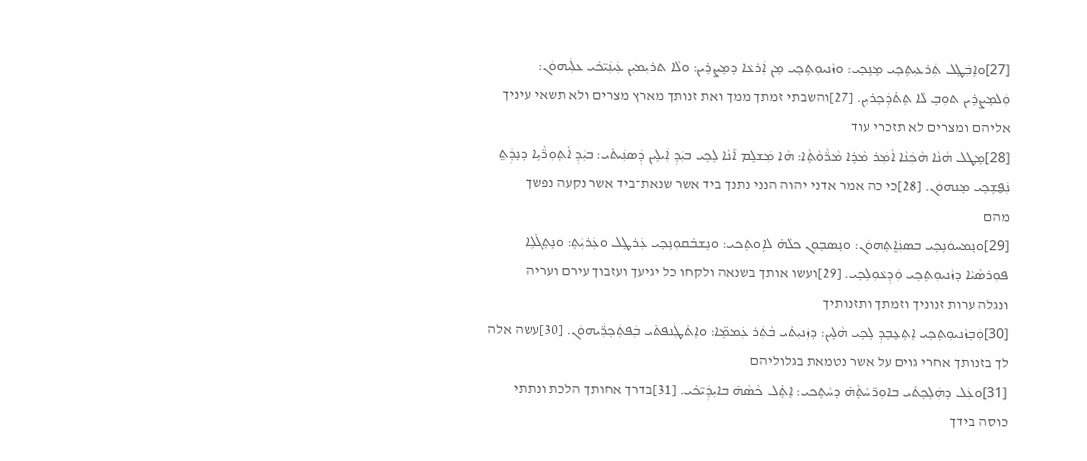[27]ܘܐܹܒܲܛܸܠ ܬܲܪܥܝܼܬܹܟ̣ܝ ܡܸܢܹܟ̣ܝ: ܘܙܵܢܝܘܼܬܹܟ̣ܝ ܡ̣ܢ ܐܲܪܥܵܐ ܕܡܸܨܪܹܝܢ: ܘܠܵܐ ܬܪܝܼܡܝܼܢ ܥܲܝܢܲܝ̈ܟ̇ܝ ܥܠܲܝܗܘܿܢ: ܘܲܠܡܸܨܪܹܝܢ ܬܘܼܒ̣ ܠܵܐ ܬܸܬ̇ܕܲܟ̣ܪܝܼܢ. [27]והשבתי זמתך ממך ואת זנותך מארץ מצרים ולא תשאי עיניך אליהם ומצרים לא תזכרי עוד
[28]ܡܸܛܠ ܗܵܢܵܐ ܗܵܟܲܢܵܐ ܐܵܡܲܪ ܡܵܪܹܐ ܡܵܪ̈ܵܘܵܬ̣ܵܐ: ܗܵܐ ܡܲܫܠܸܡ ܐ̄ܢܵܐ ܠܹܟ̣ܝ ܒܝܲܕܼ ܐܲܝܠܹܝܢ ܕܲܣܢܲܝܬ̇ܝ: ܒܝܲܕܼ ܐܵܬ̣ܘܼܪ̈ܵܝܹܐ ܕܢܸܕܲܬ̤ ܢܲܦ̮ܫܹܟ̣ܝ ܡܸܢܗܘܿܢ. [28]כי כה אמר אדני יהוה הנני נתנך ביד אשר שנאת־ביד אשר נקעה נפשך מהם
[29]ܘܢܸܡܚܘܿܢܹܟ̣ܝ ܒܣܢܲܐ̱ܬ̣ܗܘܿܢ: ܘܢܸܣܒ̣ܘܼܢ ܟܠܵܗ̇ ܠܐܹܘܬܹܟܝ: ܘܢܸܫܒ̇ܩܘܼܢܹܟ̣ܝ ܥܲܪܛܸܠ ܘܥܲܪܝܲܬ̣: ܘܢܸܬ̣ܓ̇ܠܹܐ ܦܘܼܪܣܵܝܵܐ ܕܙܵܢܝܘܼܬܹܟ̣ܝ ܘܲܕܼܥܵܘܼܠܹܟ̣ܝ. [29]ועשו אותך בשנאה ולקחו כל יגיעך ועזבוך עירם ועריה ונגלה ערות זנוניך וזמתך ותזנותיך
[30]ܘܲܒ̣ܙܵܢܝܘܼܬܹܟ̣ܝ ܐܸܬ̣ܥ̱ܒܸܕܼ ܠܹܟ̣ܝ ܗܵܠܹܝܢ: ܕܙܲܢܝܼܬ̇ܝ ܒܵܬܲܪ ܥܲܡܡܹ̈ܐ: ܘܐܸܬ̇ܛܲܢܦܬ̇ܝ ܒܲܦܬܲܟ̣ܪ̈ܲܝܗܘܿܢ. [30]עשה אלה לך בזנותך אחרי גוים על אשר נטמאת בגלוליהם
[31]ܘܥܲܠ ܕܗܲܠܸܟ̣ܬ̇ܝ ܒܐܘܼܪ̈ܚܵܬ̣ܵܗ̇ ܕܚܵܬܹܟܝ: ܐܸܬܸ̇ܠ ܟܵܣܵܗ̇ ܒܐܝܼܕܲܝ̈ܟ̇ܝ. [31]בדרך אחותך הלכת ונתתי כוסה בידך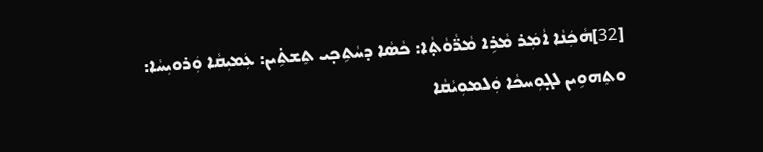[32]ܗܵܟܲܢܵܐ ܐܵܡܲܪ ܡܵܪܹܐ ܡܵܪ̈ܵܘܵܬ̣ܵܐ: ܟܵܣܵܐ ܕܚܵܬܹܟ̣ܝ ܬܸܫܬܹ̇ܝܢ: ܥܲܡܝܼܩܵܐ ܘܲܪܘܝܼܚܵܐ: ܘܬܸܗܘܹܝܢ ܠܓ̣ܘܼܚܟܵܐ ܘܲܠܡܘܼܝܵܩܵܐ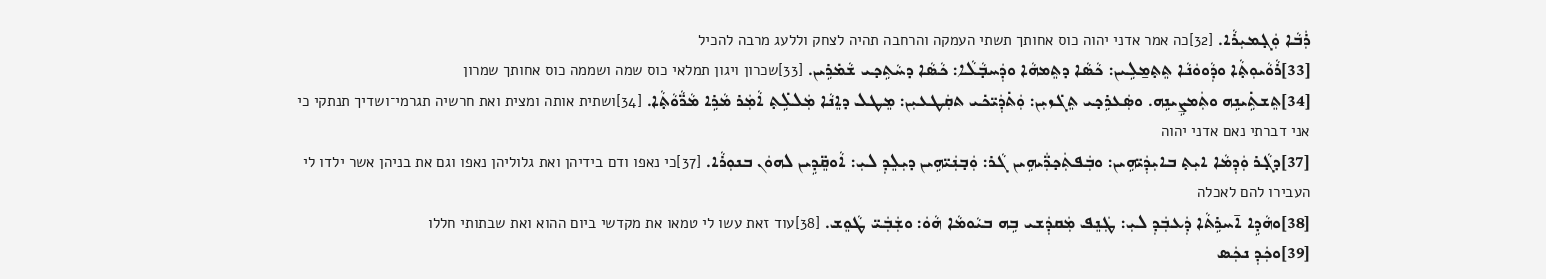ܪܲܒܵܐ ܘܲܓ̣ܡܝܼܪܵܐ. [32]כה אמר אדני יהוה כוס אחותך תשתי העמקה והרחבה תהיה לצחק וללעג מרבה להכיל
[33]ܪܵܘܵܝܘܼܬ̣ܵܐ ܘܕܼܵܘܘܿܢܵܐ ܬܸܬ̣ܡ̱ܠܹܝܢ: ܟܵܣܵܐ ܕܬܸܡܗܵܐ ܘܕܲܚܒ̣ܵܠܵܐ: ܟܵܣܵܐ ܕܚܵܬܹܟ̣ܝ ܫܵܡ̇ܪܹܝܢ. [33]שכרון ויגון תמלאי כוס שמה ושממה כוס אחותך שמרון
[34]ܬܸܫܬܹ̇ܝܢܹܗ ܘܬܲܡܨܹܝܢܹܗ. ܘܣܲܥܪܹܟ̣ܝ ܬܸܓ̇ܙܝܼܢ: ܘܲܬ̇ܕܲܝ̈ܟ̇ܝ ܬܩܲܛܥܝܼܢ: ܡܸܛܠ ܕܐܸܢܵܐ ܡܲܠܠܹ̇ܬ̣ ܐܵܡܲܪ ܡܵܪܹܐ ܡܵܪ̈ܵܘܵܬ̣ܵܐ. [34]ושתית אותה ומצית ואת חרשיה תגרמי־ושדיך תנתקי כי אני דברתי נאם אדני יהוה
[37]ܕܓ̣ܵܪ ܘܲܕܼܡܵܐ ܐܝܼܬ̣ ܒܐܝܼܕܲܝ̈ܗܹܝܢ: ܘܒܲܦܬܲܟ̣ܪ̈ܲܝܗܹܝܢ ܓܵܪ: ܘܲܒ̣ܢܲܝ̈ܗܹܝܢ ܕܝܼܠܸܕܼ ܠܝܼ: ܐܵܘܩܸ̈ܕܹܝܢ ܠܗܘܿܢ ܒܢܘܼܪܵܐ. [37]כי נאפו ודם בידיהן ואת גלוליהן נאפו וגם את בניהן אשר ילדו לי העבירו להם לאכלה
[38]ܘܗܵܕܹܐ ܐ̄ܚܪܹܬܵܐ ܕܲܥܒܲܕܼ ܠܝܼ: ܛܲܢܸܦ ܡܲܩܕܲܫܝ ܒܹܗ ܒܝܵܘܡܵܐ ܗܵܘܿ: ܘܫܲܒܲܝ̈ ܛܵܘܸܫ. [38]עוד זאת עשו לי טמאו את מקדשי ביום ההוא ואת שבתותי חללו
[39]ܘܟܲܕܼ ܢܟܲܣ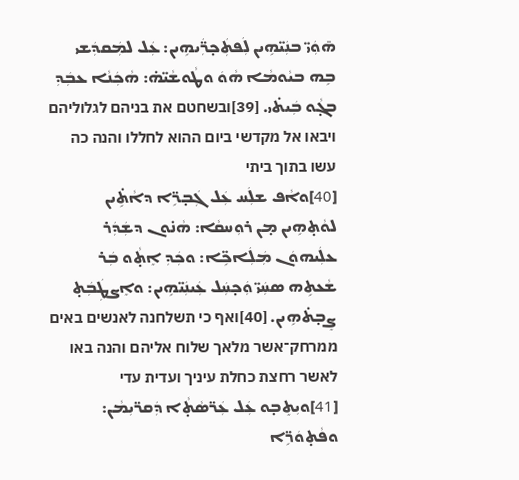ܗ̄ܘܲܝ̈ ܒܢܲܝ̈ܗܹܝܢ ܠܲܦܬܲܟ̣ܪ̈ܲܝܗܹܝܢ: ܥܲܠ ܠܡܲܩܕܲܫܝ ܒܹܗ ܒܝܵܘܡܵܐ ܗܵܘܿ ܘܛܵܘܫܵܝ̈ܗ̇: ܗܵܟܲܢܵܐ ܥܒܲܕܼ ܒܓ̣ܵܘ ܒܲܝܬ̇ܝ. [39]ובשחטם את בניהם לגלוליהם ויבאו אל מקדשי ביום ההוא לחללו והנה כה עשו בתוך ביתי
[40]ܘܐܵܦ ܫܠܲܚ ܥܲܠ ܓܲܒ̣ܪܹ̈ܐ ܕܐܵܬܹ̇ܝܢ ܠܘܵܬ̣ܗܹܝܢ ܡ̣ܢ ܪܘܼܚܩܵܐ: ܗܵܢ̇ܘܢ ܕܫܲܕܲܪ ܥܠܲܝܗܘܿܢ ܡܲܠܲܐܟܹ̈ܐ: ܘܟܲܕܼ ܐܸܬ̣ܵܘ ܒܲܪ ܫܵܥܬܹܗ ܣܚܲܝ̈ ܘܲܟ̣ܚܲܠ ܥܲܝܢܲܝ̈ܗܹܝܢ: ܘܐܸܨܛܲܒܲܬ̣ ܨܸܒ̣ܬ̇ܗܹܝܢ. [40]ואף כי תשלחנה לאנשים באים ממרחק־אשר מלאך שלוח אליהם והנה באו לאשר רחצת כחלת עיניך ועדית עדי
[41]ܘܝܼܬܸܒ̣ܘ ܥܲܠ ܥܲܪ̈ܣܵܬ̣ܵܐ ܕܲܩܪ̈ܝܼܡܵܢ: ܘܦܵܬ̣ܘܿܪܹ̈ܐ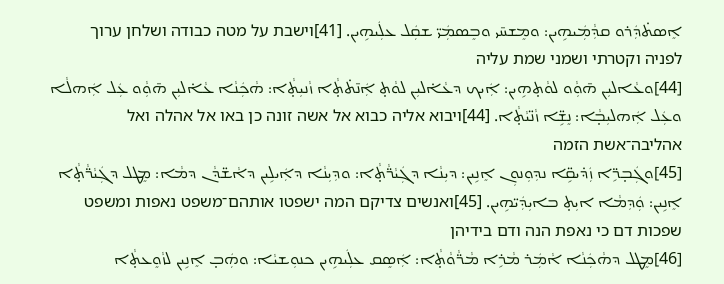ܐܸܣܬ̇ܕܲܪܘ ܩܕܼܵܡܲܝܗܹܝܢ: ܘܡܸܫܚ̄ܝ ܘܒܸܣܡܲܝ̈ ܫܩܲܠ ܥܠܲܝܗܹܝܢ. [41]וישבת על מטה כבודה ושלחן ערוך לפניה וקטרתי ושמני שמת עליה
[44]ܘܥܵܐܠܝܼܢ ܗ̄ܘܼܵܘ ܠܘܵܬ̣ܗܹܝܢ: ܐܲܝܟ ܕܥܵܐ̇ܠܝܼܢ ܠܘܵܬ̣ ܐܲܢ̄ܬ̇ܬ̣ܵܐ ܙܵܢܝܼܬ̣ܵܐ: ܗܵܟܲܢܵܐ ܥܵܐ̇ܠܝܼܢ ܗ̄ܘܼܵܘ ܥܲܠ ܐܲܗܠܵܐ ܘܥܲܠ ܐܲܗܠܝܼܒ̣ܵܐ: ܢܸܫܹ̈ܐ ܙܵܢ̈ܝܵܬ̣ܵܐ. [44]ויבוא אליה כבוא אל אשה זונה כן באו אל אהלה ואל אהליבה־אשת הזמה
[45]ܘܓܲܒ̣ܪܹ̈ܐ ܙܲܕ̇ܝܩܹ̈ܐ ܢܕܼܘܼܢܘܼܢ ܐܸܢܹܝܢ: ܕܝܼܢܵܐ ܕܓܲܝܵܪ̈ܵܬ̣ܵܐ: ܘܕܼܝܼܢܵܐ ܕܐܲܝܠܹܝܢ ܕܐܵܫ̈ܕܵܢ ܕܡܵܐ: ܡܸܛܠ ܕܓܲܝܵܪ̈ܵܬ̣ܵܐ ܐܸܢܹܝܢ: ܘܲܕܼܡܵܐ ܐܝܼܬ̣ ܒܐܝܼܕܲܝ̈ܗܹܝܢ. [45]ואנשים צדיקם המה ישפטו אותהם־משפט נאפות ומשפט שפכות דם כי נאפת הנה ודם בידיהן
[46]ܡܸܛܠ ܕܗܵܟܲܢܵܐ ܐܵܡܲܪ ܡܵܪܹܐ ܡܵܪ̈ܵܘܵܬ̣ܵܐ: ܐܲܣܸܩ ܥܠܲܝܗܹܝܢ ܟܢܘܼܫܝܵܐ: ܘܗܲܒ̣ ܐܸܢܹܝܢ ܠܙܵܘܸܥܬ̣ܵܐ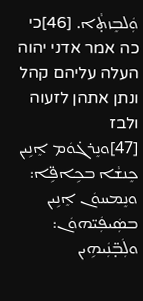ܘܲܠܒܸܙܬ̣ܵܐ. [46]כי כה אמר אדני יהוה העלה עליהם קהל ונתן אתהן לזעוה ולבז
[47]ܘܢܸܪܓ̇ܘܿܡ ܐܸܢܹܝܢ ܟܸܢܫܵܐ ܒܟܹܐܦܹ̈ܐ: ܘܢܸܡܚܘܿܢ ܐܸܢܹܝܢ ܒܣܲܝܦܲܝ̈ܗܘܿܢ: ܘܠܲܒ̣̈ܢܲܝܗܹܝܢ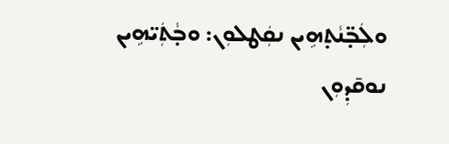ܘܠܲܒ̣̈ܢܵܬ̣ܗܹܝܢ ܢܩܲܛܠܘܼܢ: ܘܒ̣ܵܬܲܝ̈ܗܹܝܢ ܢܘܩ̄ܕܼܘܼܢ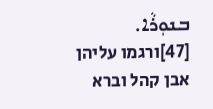ܒܢܘܼܪܵܐ. [47]ורגמו עליהן אבן קהל וברא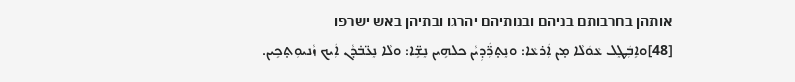אותהן בחרבותם בניהם ובנותיהם יהרגו ובתיהן באש ישרפו
[48]ܘܐܹܒܲܛܸܠ ܥܵܘܿܠܵܐ ܡ̣ܢ ܐܲܪܥܵܐ: ܘܢܸܬ̣ܪ̈ܲܕܼܝܵܢ ܟܠܗܹܝܢ ܢܸܫܹ̈ܐ: ܘܠܵܐ ܢܸܥ̈ܒ̇ܕܵܢ ܐܲܝܟ ܙܵܢܝܘܼܬ̣ܟܹܝܢ.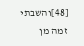[48]והשבתי זמה מן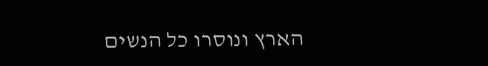הארץ ונוסרו כל הנשים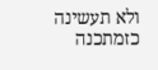ולא תעשינה כזמתכנה